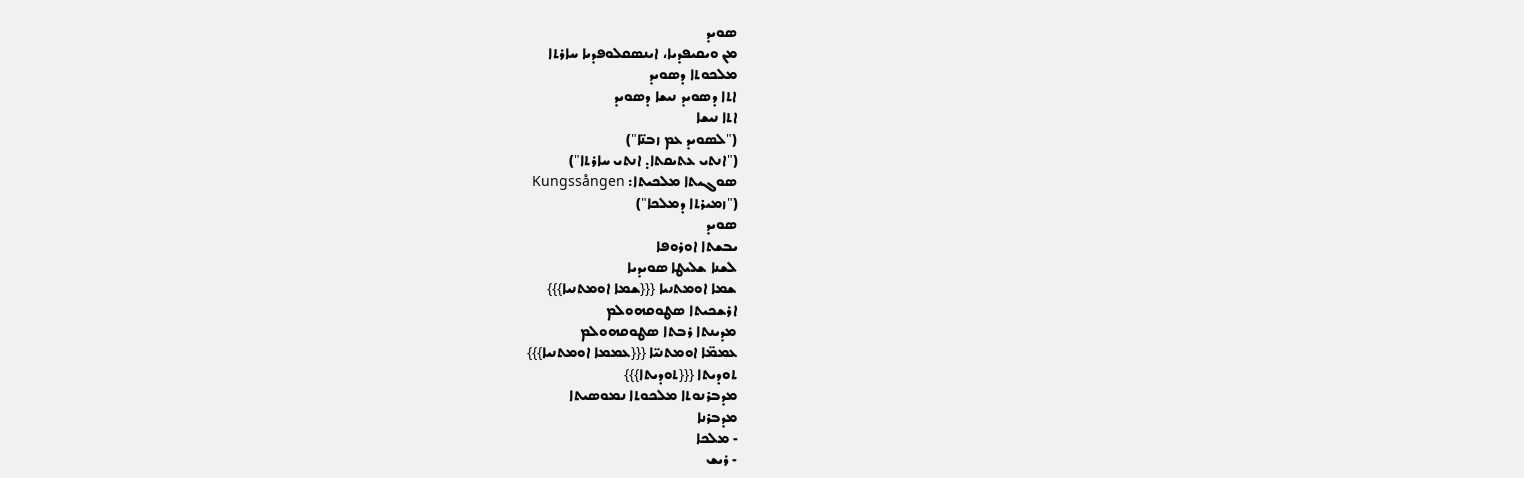ܣܘܝܕ
ܡܢ ܘܝܩܝܦܕܝܐ، ܐܝܢܣܩܠܘܦܕܝܐ ܚܐܪܬܐ
ܡܠܟܘܬܐ ܕܣܘܝܕ
ܐܬܐ ܕܣܘܝܕ ܢܝܫܐ ܕܣܘܝܕ
ܐܬܐ ܢܝܫܐ
("ܠܣܘܝܕ ܥܡ ܙܒܢ̈ܐ")
("ܐܢܬܝ ܥܬܝܩܬܐ܄ ܐܢܬܝ ܚܐܪܬܐ")
ܣܘܓܝܬܐ ܡܠܟܝܬܐ: Kungssången
("ܙܡܝܪܬܐ ܕܡܠܟܐ")
ܣܘܝܕ
ܝܒܫܬܐ ܐܘܪܘܦܐ
ܠܫܢܐ ܫܠܝܛܐ ܣܘܝܕܝܐ
ܫܡܐ ܐܘܡܬܢܝܐ {{{ܫܡܐ ܐܘܡܬܢܝܐ}}}
ܐܪܫܟܝܬܐ ܣܛܘܩܗܘܠܡ
ܡܕܝܢܬܐ ܪܒܬܐ ܣܛܘܩܗܘܠܡ
ܥܡܡ̈ܐ ܐܘܡܬܢܝ̈ܐ {{{ܥܡܡܐ ܐܘܡܬܢܝܐ}}}
ܬܘܕܝܬܐ {{{ܬܘܕܝܬܐ}}}
ܡܕܒܪܢܘܬܐ ܡܠܟܘܬܐ ܢܡܘܣܝܬܐ
ܡܕܒܪܢܐ
- ܡܠܟܐ
- ܪܝܫ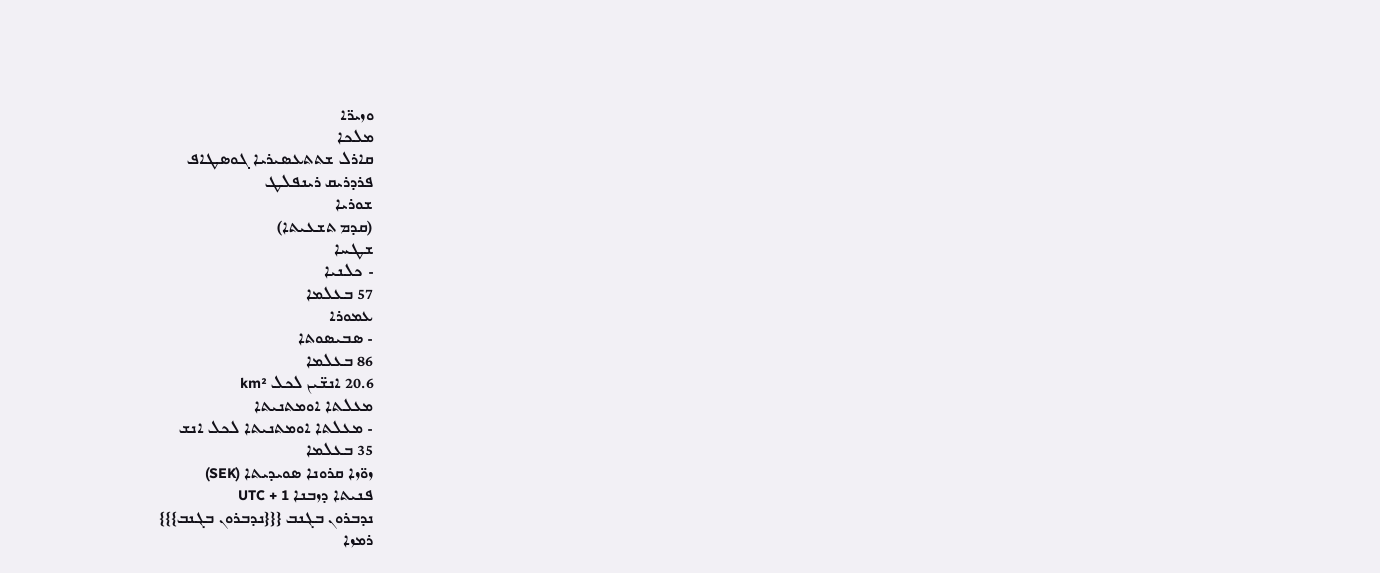ܘܙܝܪ̈ܐ
ܡܠܟܐ
ܩܐܪܠ ܫܬܬܥܣܝܪܝܐ ܓܘܣܛܐܦ
ܦܪܕܪܝܩ ܪܝܢܦܠܛ
ܫܘܪܝܐ
(ܩܕܡ ܬܫܥܝܬܐ)
ܫܛܚܐ
- ܟܠܢܝܐ
57 ܒܥܠܡܐ
ܥܡܘܪܐ
- ܣܒܝܣܘܬܐ
86 ܒܥܠܡܐ
20.6 ܐܢܫ̈ܝܢ ܠܟܠ km²
ܡܥܠܬܐ ܐܘܡܬܢܝܬܐ
- ܡܥܠܬܐ ܐܘܡܬܢܝܬܐ ܠܟܠ ܐܢܫ
35 ܒܥܠܡܐ
ܙܘ̈ܙܐ ܩܪܘܢܐ ܣܘܝܕܝܬܐ (SEK)
ܦܢܝܬܐ ܕܙܒܢܐ UTC + 1
ܢܕܒܪܘܢ ܒܓܢܒ {{{ܢܕܒܪܘܢ ܒܓܢܒ}}}
ܪܡܙܐ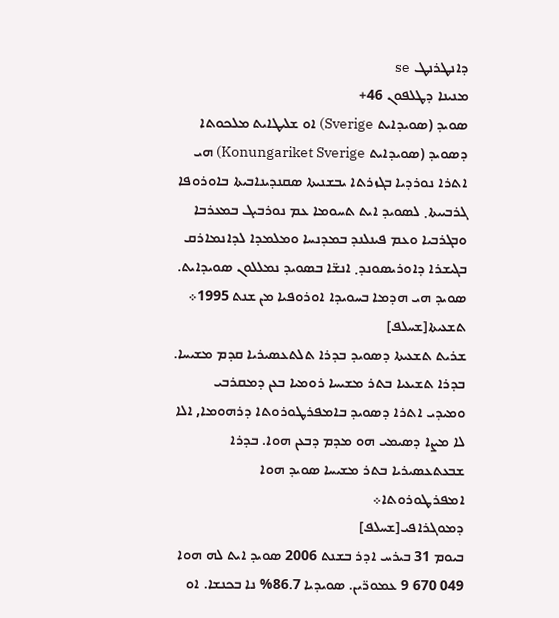ܕܐܢܛܪܢܛ se
ܡܢܝܢܐ ܕܛܠܦܘܢ 46+
ܣܘܝܕ (ܣܘܝܕܐܝܬ Sverige) ܐܘ ܫܠܝܛܐܝܬ ܡܠܟܘܬܐ ܕܣܘܝܕ (ܣܘܝܕܐܝܬ Konungariket Sverige) ܗܝ ܐܬܪܐ ܢܘܪܕܝܐ ܒܓܙܪܬܐ ܝܒܫܢܝܬܐ ܣܩܢܕܝܢܐܒܝܬܐ ܒܐܘܪܘܦܐ ܓܪܒܝܝܬܐ܂ ܠܣܘܝܕ ܐܝܬ ܬܚܘܡܐ ܥܡ ܢܘܪܒܝܓ ܒܡܥܪܒܐ ܘܒܓܪܒܝܐ ܘܥܡ ܦܝܢܠܢܕ ܒܡܕܢܚܐ ܘܡܠܡܕܐ ܠܕܐܢܡܐܪܩ ܒܓܝܫܪܐ ܕܐܘܪܝܣܘܢܕ܂ ܐܢܫ̈ܐ ܒܣܘܝܕ ܢܡܠܠܘܢ ܣܘܝܕܐܝܬ. ܣܘܝܕ ܗܝ ܗܕܡܐ ܒܚܘܝܕܐ ܐܘܪܘܦܝܐ ܡܢ ܫܢܬ 1995܀
ܬܫܥܝܬܐ[ܫܚܠܦ]
ܫܪܝܬ ܬܫܥܝܬܐ ܕܣܘܝܕ ܒܕܪܐ ܬܠܬܥܣܝܪܝܐ ܩܕܡ ܡܫܝܚܐ. ܒܕܪܐ ܬܫܝܥܝܐ ܒܬܪ ܡܫܝܚܐ ܪܘܡܝܐ ܒܥܢ ܕܡܩܪܒܝ ܘܡܝܕܝ ܐܬܪܐ ܕܣܘܝܕ ܒܐܡܦܪܛܘܪܘܬܐ ܕܪܗܘܡܐ, ܐܠܐ ܠܐ ܡܨܐ ܕܣܝܡܝ ܗܘ ܡܕܡ ܕܒܥܢ ܗܘܐ. ܒܕܪܐ ܫܒܥܬܥܣܝܪܝܐ ܒܬܪ ܡܫܝܚܐ ܣܘܝܕ ܗܘܐ ܐܡܦܪܛܘܪܘܬܐ܀
ܕܡܘܓܪܐܦܝ[ܫܚܠܦ]
ܒܝܘܡ 31 ܒܝܪܚ ܐܕܪ ܒܫܢܬ 2006 ܣܘܝܕ ܐܝܬ ܠܗ ܗܘܐ 049 670 9 ܥܡܘܪ̈ܝܢ. ܣܘܝܕܝܐ 86.7% ܢܐ ܒܟܢܫܐ. ܐܘ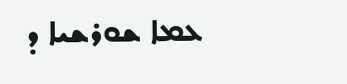ܥܡܐ ܫܘܪܫܝܐ ܕ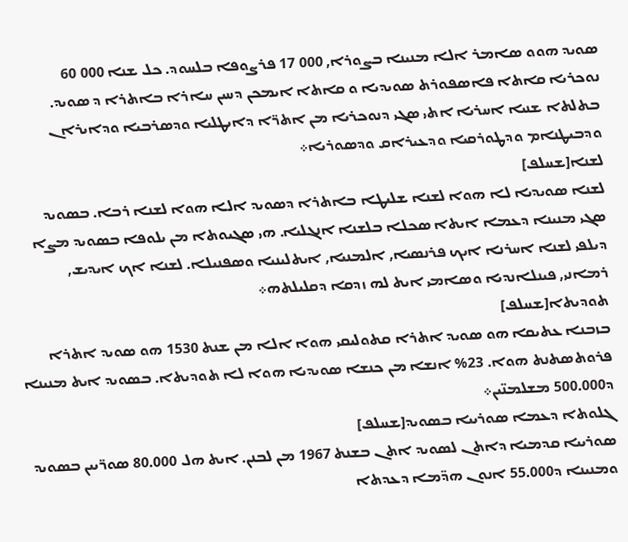ܣܘܝܕ ܗܘܘ ܣܐܡܪ ܐܠܐ ܡܢܝܢܐ ܒܨܘܪܐ, 000 17 ܦܪܨܘܦܐ ܒܠܚܘܕ. ܟܠ ܫܢܐ 000 60 ܢܘܟܪܝܐ ܩܐܬܐ ܦܐܣܦܘܪܬ ܣܘܝܕܝܐ ܘ ܩܐܬܐ ܐܝܡܟܢ ܕܚܝܢ ܚܐܪܐ ܒܐܬܪܐ ܕ ܣܘܝܕ. ܒܬܠܬܐ ܫܢܝܐ ܐܚܪܝܐ ܐܬܝ ܣܓܝ ܕܢܘܟܪܝܐ ܡܢ ܐܬܪ̈ܐ ܕܐܝܛܠܝܐ ܘܕܣܪܒܝܐ ܘܕܐܝܪܐܢ ܘܕܒܝܛܢܐܡ ܘܕܛܘܪܩܝܐ ܘܕܥܝܪܐܩ ܘܕܣܘܪܝܐ܀
ܠܫܢܐ[ܫܚܠܦ]
ܠܫܢܐ ܣܘܝܕܝܐ ܠܐ ܗܘܐ ܠܫܢܐ ܫܠܝܛܐ ܒܐܬܪܐ ܕܣܘܝܕ ܐܠܐ ܗܘܐ ܠܫܢܐ ܪܒܐ. ܒܣܘܝܕ ܣܓܝ ܡܢܝܢܐ ܕܥܡܐ ܐܝܬܐ ܣܟܠܐ ܒܠܫܢܐ ܐܢܓܠܝܐ. ܗܝ ܣܓܝܘܬܐ ܡܢ ܝܠܘܦܐ ܒܣܘܝܕ ܡܨܐ ܕܝܠܦܝ ܠܫܢܐ ܐܚܪܢܐ ܐܝܟ ܦܪܢܣܝܐ, ܐܠܡܢܝܐ, ܐܝܬܠܝܢܝܐ ܘܣܦܢܝܠܐ. ܠܫܢܐ ܐܟ ܐܝܕܝܫ, ܪܡܐܢܝ, ܦܝܢܠܐܢܕܝܐ ܘܣܐܡܝ ܐܝܬ ܠܗ ܙܕܩܐ ܕܩܠܝܠܬܗ܀
ܬܘܕܝܬܐ[ܫܚܠܦ]
ܒܙܒܢܐ ܥܬܝܩܐ ܗܘ ܣܘܝܕ ܐܬܪܐ ܩܬܘܠܝܩܝ ܗܘܐ ܐܠܐ ܡܢ ܫܢܬ 1530 ܗܘ ܣܘܝܕ ܐܬܪܐ ܦܪܘܬܣܬܢܬ ܗܘܐ. 23% ܐܢܫܐ ܡܢ ܟܢܫܐ ܣܘܝܕܝܐ ܗܘܐ ܠܐ ܬܘܕܝܬܐ. ܒܣܘܝܕ ܐܝܬ ܡܢܝܢܐ ܕ500.000 ܡܫܠܡܢ̈ܝܢ܀
ܓܠܘܬܐ ܕܥܡܐ ܣܘܪܝܝܐ ܒܣܘܝܕ[ܫܚܠܦ]
ܣܘܪܝܝܐ ܩܕܡܝܐ ܕܐܬܢ ܠܣܘܝܕ ܐܬܢ ܒܫܢܬ 1967 ܡܢ ܠܒܢܢ. ܐܝܬ ܗܠ 80.000 ܣܘܪ̈ܝܝܢ ܒܣܘܝܕ ܘܡܢܝܢܐ ܕ55.000 ܐܢܘܢ ܗܕ̈ܡܐ ܕܥܕܬܐ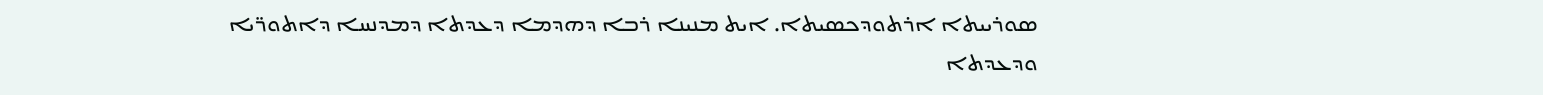ܣܘܪܝܝܬܐ ܐܪܬܘܕܟܣܝܬܐ. ܐܝܬ ܡܢܝܢܐ ܪܒܐ ܕܗܕܡܐ ܕܥܕܬܐ ܕܡܕܢܚܐ ܕܐܬܘܪ̈ܝܐ ܘܕܥܕܬܐ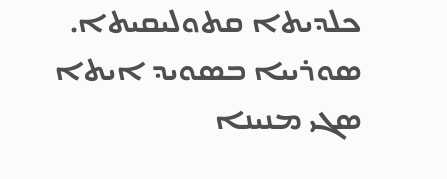ܟܠܕܝܬܐ ܩܬܘܠܝܩܝܬܐ. ܣܘܪܝܝܐ ܒܣܘܝܕ ܐܝܬܐ ܣܓܝ ܡܢܝܢܐ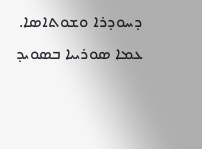ܕܚܘܕܪܐ ܘܫܘܬܐܣܐ. ܥܡܐ ܣܘܪܝܝܐ ܒܣܘܝܕ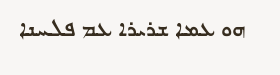ܗܘ ܥܡܐ ܫܪܝܪܐ ܥܡ ܦܠܚܢܐ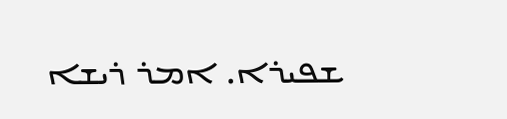ܫܦܝܪܐ. ܐܡܪ ܪܝܫܐ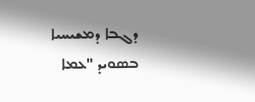ܕܓܒܐ ܕܡܫܝܚܝܐ ܒܣܘܝܕ "ܥܡܐ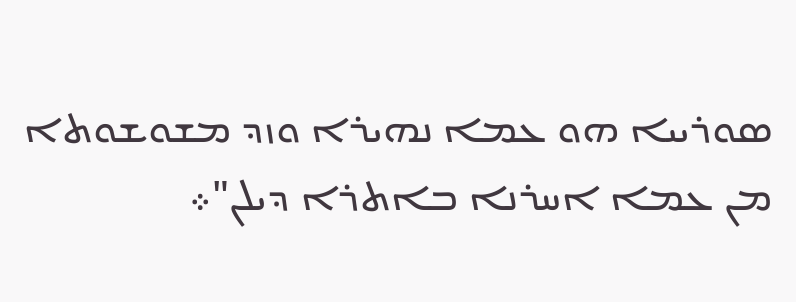ܣܘܪܝܝܐ ܗܘ ܥܡܐ ܢܗܝܪܐ ܘܙܕ ܡܫܘܫܘܬܐ ܡܢ ܥܡܐ ܐܚܪܢܐ ܒܐܬܪܐ ܕܝܠܢ"܀